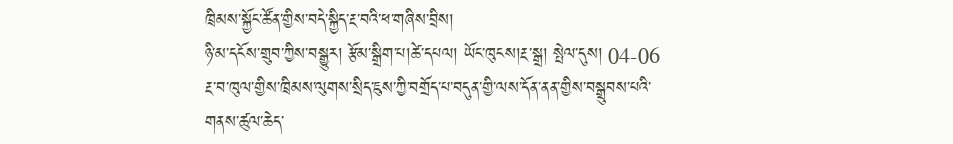ཁྲིམས་སྐྱོང་ཚོན་གྱིས་བདེ་སྐྱིད་རྔ་བའི་ཕ་གཞིས་བྲིས།
ཉི་མ་དངོས་གྲུབ་ཀྱིས་བསྒྱུར། རྩོམ་སྒྲིག་པ།ཚེ་དཔལ། ཡོང་ཁུངས།རྔ་སྒྲ། སྤེལ་དུས། 04-06
རྔ་བ་ཁུལ་གྱིས་ཁྲིམས་ལུགས་སྲིད་ཇུས་ཀྱི་བགྲོད་པ་བདུན་གྱི་ལས་དོན་ནན་གྱིས་བསྒྲུབས་པའི་གནས་ཚུལ་ཆེད་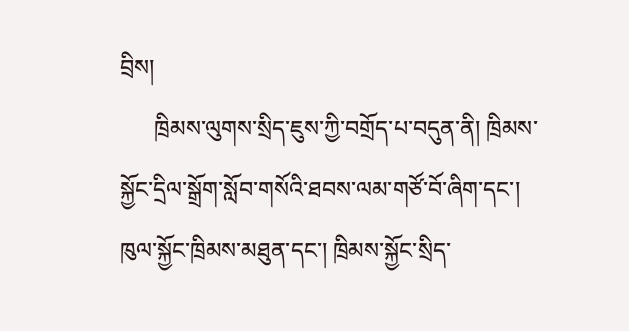བྲིས།
      ཁྲིམས་ལུགས་སྲིད་ཇུས་ཀྱི་བགྲོད་པ་བདུན་ནི། ཁྲིམས་སྐྱོང་དྲིལ་སྒྲོག་སློབ་གསོའི་ཐབས་ལམ་གཙོ་བོ་ཞིག་དང་། ཁུལ་སྐྱོང་ཁྲིམས་མཐུན་དང་། ཁྲིམས་སྐྱོང་སྲིད་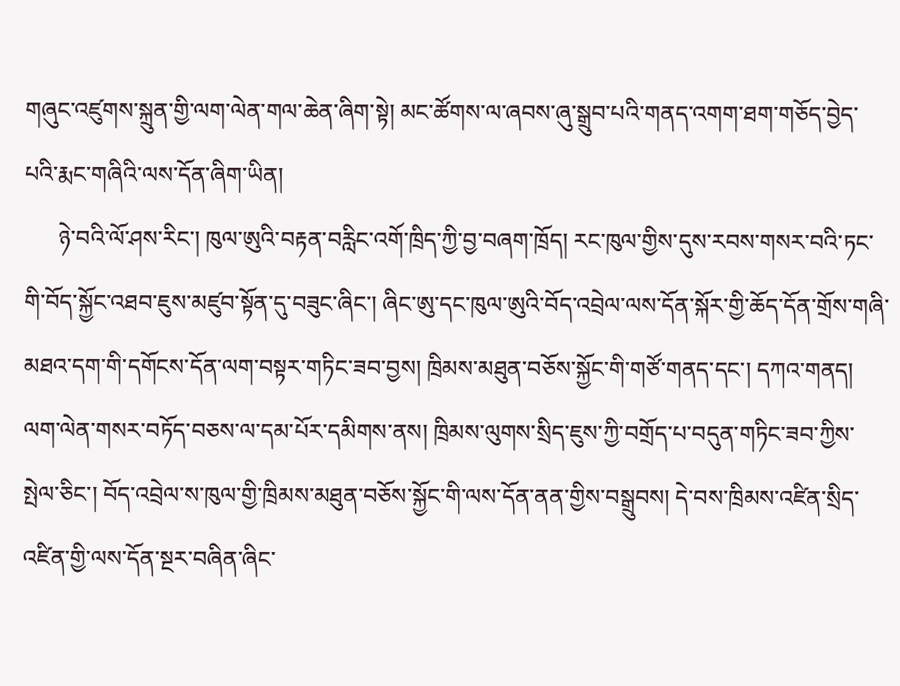གཞུང་འཛུགས་སྐྲུན་གྱི་ལག་ལེན་གལ་ཆེན་ཞིག་སྟེ། མང་ཚོགས་ལ་ཞབས་ཞུ་སྒྲུབ་པའི་གནད་འགག་ཐག་གཅོད་བྱེད་པའི་རྨང་གཞིའི་ལས་དོན་ཞིག་ཡིན།
      ཉེ་བའི་ལོ་ཤས་རིང་། ཁུལ་ཨུའི་བརྟན་བརླིང་འགོ་ཁྲིད་ཀྱི་བྱ་བཞག་ཁྲོད། རང་ཁུལ་གྱིས་དུས་རབས་གསར་བའི་ཏང་གི་བོད་སྐྱོང་འཐབ་ཇུས་མཛུབ་སྟོན་དུ་བཟུང་ཞིང་། ཞིང་ཨུ་དང་ཁུལ་ཨུའི་བོད་འབྲེལ་ལས་དོན་སྐོར་གྱི་ཆོད་དོན་གྲོས་གཞི་མཐའ་དག་གི་དགོངས་དོན་ལག་བསྟར་གཏིང་ཟབ་བྱས། ཁྲིམས་མཐུན་བཅོས་སྐྱོང་གི་གཙོ་གནད་དང་། དཀའ་གནད། ལག་ལེན་གསར་བཏོད་བཅས་ལ་དམ་པོར་དམིགས་ནས། ཁྲིམས་ལུགས་སྲིད་ཇུས་ཀྱི་བགྲོད་པ་བདུན་གཏིང་ཟབ་ཀྱིས་སྤེལ་ཅིང་། བོད་འབྲེལ་ས་ཁུལ་གྱི་ཁྲིམས་མཐུན་བཅོས་སྐྱོང་གི་ལས་དོན་ནན་གྱིས་བསྒྲུབས། དེ་བས་ཁྲིམས་འཛིན་སྲིད་འཛིན་གྱི་ལས་དོན་སྔར་བཞིན་ཞིང་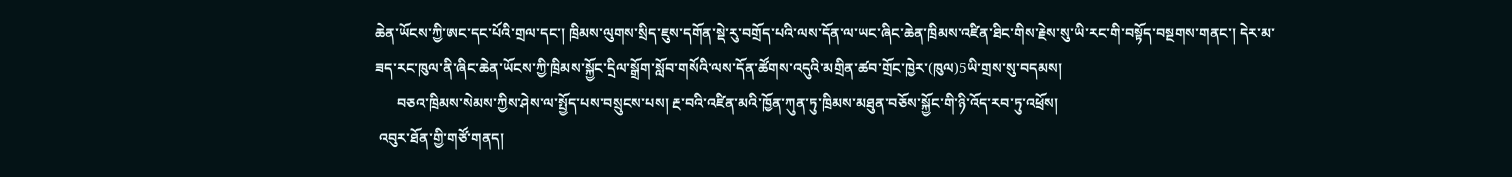ཆེན་ཡོངས་ཀྱི་ཨང་དང་པོའི་གྲལ་དང་། ཁྲིམས་ལུགས་སྲིད་ཇུས་དགོན་སྡེ་རུ་བགྲོད་པའི་ལས་དོན་ལ་ཡང་ཞིང་ཆེན་ཁྲིམས་འཛིན་ཐིང་གིས་རྗེས་སུ་ཡི་རང་གི་བསྟོད་བསྔགས་གནང་། དེར་མ་ཟད་རང་ཁུལ་ནི་ཞིང་ཆེན་ཡོངས་ཀྱི་ཁྲིམས་སྐྱོང་དྲིལ་སྒྲོག་སློབ་གསོའི་ལས་དོན་ཚོགས་འདུའི་མགྲིན་ཚབ་གྲོང་ཁྱེར་(ཁུལ)5ཡི་གྲས་སུ་བདམས།
      བཅའ་ཁྲིམས་སེམས་ཀྱིས་ཤེས་ལ་སྤྱོད་པས་བསྲུངས་པས། རྔ་བའི་འཛིན་མའི་ཁྱོན་ཀུན་ཏུ་ཁྲིམས་མཐུན་བཅོས་སྐྱོང་གི་ཉི་འོད་རབ་ཏུ་འཕྲོས།
 འབུར་ཐོན་གྱི་གཙོ་གནད།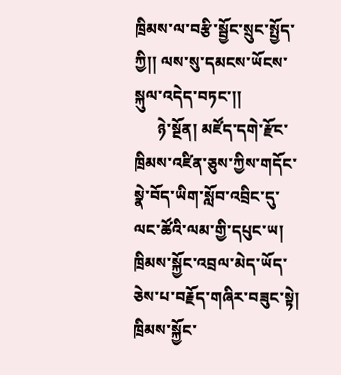ཁྲིམས་ལ་བརྩི་སྦྱོང་སྲུང་སྤྱོད་ཀྱི།། ལས་སུ་དམངས་ཡོངས་སྐུལ་འདེད་བཏང་།།
      ཉེ་སྔོན། མཛོད་དགེ་རྫོང་ཁྲིམས་འཛིན་ཅུས་ཀྱིས་གདོང་སྣེ་བོད་ཡིག་སློབ་འབྲིང་དུ་ལང་ཚོའི་ལམ་གྱི་དཔུང་ཡ། ཁྲིམས་སྐྱོང་འབྲལ་མེད་ཡོད་ཅེས་པ་བརྗོད་གཞིར་བཟུང་སྟེ། ཁྲིམས་སྐྱོང་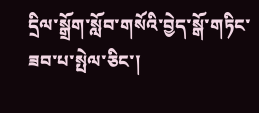དྲིལ་སྒྲོག་སློབ་གསོའི་བྱེད་སྒོ་གཏིང་ཟབ་པ་སྤེལ་ཅིང་།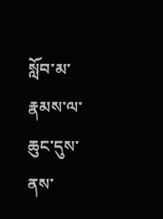སློབ་མ་རྣམས་ལ་ཆུང་དུས་ནས་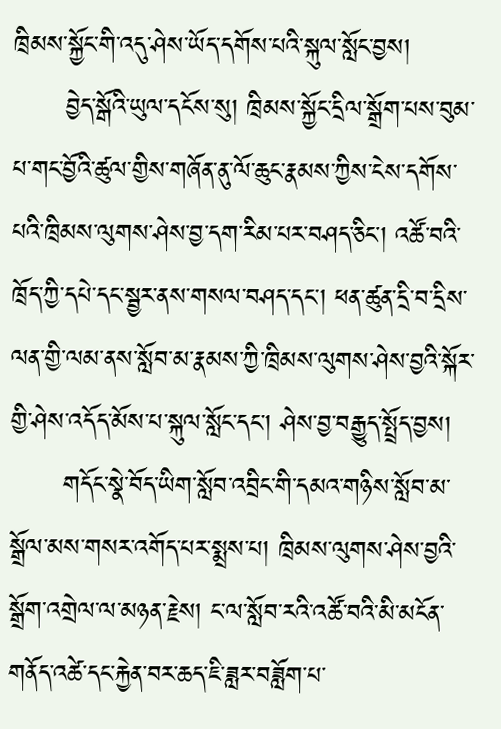ཁྲིམས་སྐྱོང་གི་འདུ་ཤེས་ཡོད་དགོས་པའི་སྐུལ་སློང་བྱས།
      བྱེད་སྒོའི་ཡུལ་དངོས་སུ། ཁྲིམས་སྐྱོང་དྲིལ་སྒྲོག་པས་བུམ་པ་གང་བྱོའི་ཚུལ་གྱིས་གཞོན་ནུ་ལོ་ཆུང་རྣམས་ཀྱིས་ངེས་དགོས་པའི་ཁྲིམས་ལུགས་ཤེས་བྱ་དག་རིམ་པར་བཤད་ཅིང་། འཚོ་བའི་ཁྲོད་ཀྱི་དཔེ་དང་སྦྱར་ནས་གསལ་བཤད་དང་། ཕན་ཚུན་དྲི་བ་དྲིས་ལན་གྱི་ལམ་ནས་སློབ་མ་རྣམས་ཀྱི་ཁྲིམས་ལུགས་ཤེས་བྱའི་སྐོར་གྱི་ཤེས་འདོད་མོས་པ་སྐུལ་སློང་དང་། ཤེས་བྱ་བརྒྱུད་སྤྲོད་བྱས།
      གདོང་སྣེ་བོད་ཡིག་སློབ་འབྲིང་གི་དམའ་གཉིས་སློབ་མ་སྒྲོལ་མས་གསར་འགོད་པར་སྨྲས་པ། ཁྲིམས་ལུགས་ཤེས་བྱའི་སྒྲོག་འགྲེལ་ལ་མཉན་རྗེས། ང་ལ་སློབ་རའི་འཚོ་བའི་མི་མངོན་གནོད་འཚེ་དང་རྐྱེན་བར་ཆད་ཇི་ཟླར་བཟློག་པ་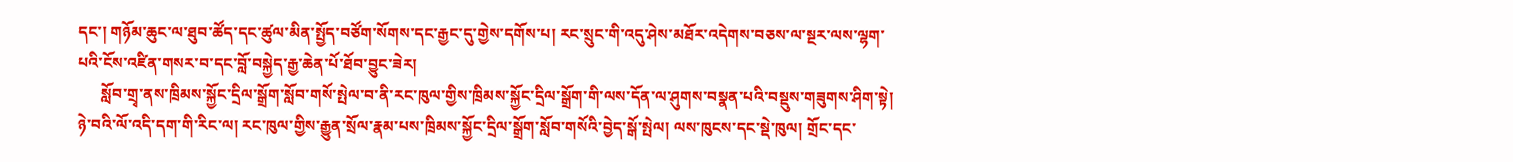དང་། གཉོམ་ཆུང་ལ་ཐུབ་ཚོད་དང་ཚུལ་མིན་སྤྱོད་བཙོག་སོགས་དང་རྒྱང་དུ་གྱེས་དགོས་པ། རང་སྲུང་གི་འདུ་ཤེས་མཐོར་འདེགས་བཅས་ལ་སྔར་ལས་ལྷག་པའི་ངོས་འཛིན་གསར་བ་དང་བློ་བསྐྱེད་རྒྱ་ཆེན་པོ་ཐོབ་བྱུང་ཟེར།
      སློབ་གྲྭ་ནས་ཁྲིམས་སྐྱོང་དྲིལ་སྒྲོག་སློབ་གསོ་སྤེལ་བ་ནི་རང་ཁུལ་གྱིས་ཁྲིམས་སྐྱོང་དྲིལ་སྒྲོག་གི་ལས་དོན་ལ་ཤུགས་བསྣན་པའི་བསྡུས་གཟུགས་ཤིག་སྟེ། ཉེ་བའི་ལོ་འདི་དག་གི་རིང་ལ། རང་ཁུལ་གྱིས་རྒྱུན་སྲོལ་རྣམ་པས་ཁྲིམས་སྐྱོང་དྲིལ་སྒྲོག་སློབ་གསོའི་བྱེད་སྒོ་སྤེལ། ལས་ཁུངས་དང་སྡེ་ཁུལ། གྲོང་དང་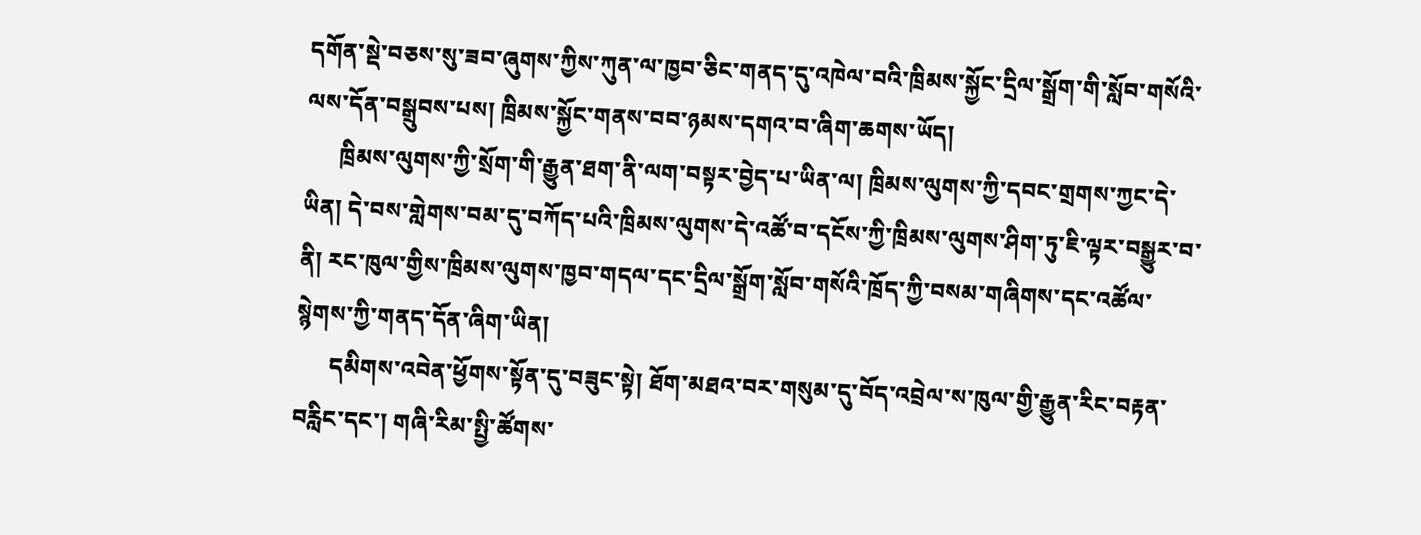དགོན་སྡེ་བཅས་སུ་ཟབ་ཞུགས་ཀྱིས་ཀུན་ལ་ཁྱབ་ཅིང་གནད་དུ་འཁེལ་བའི་ཁྲིམས་སྐྱོང་དྲིལ་སྒྲོག་གི་སློབ་གསོའི་ལས་དོན་བསྒྲུབས་པས། ཁྲིམས་སྐྱོང་གནས་བབ་ཉམས་དགའ་བ་ཞིག་ཆགས་ཡོད།
      ཁྲིམས་ལུགས་ཀྱི་སྲོག་གི་རྒྱུན་ཐག་ནི་ལག་བསྟར་བྱེད་པ་ཡིན་ལ། ཁྲིམས་ལུགས་ཀྱི་དབང་གྲགས་ཀྱང་དེ་ཡིན། དེ་བས་གླེགས་བམ་དུ་བཀོད་པའི་ཁྲིམས་ལུགས་དེ་འཚོ་བ་དངོས་ཀྱི་ཁྲིམས་ལུགས་ཤིག་ཏུ་ཇི་ལྟར་བསྒྱུར་བ་ནི། རང་ཁུལ་གྱིས་ཁྲིམས་ལུགས་ཁྱབ་གདལ་དང་དྲིལ་སྒྲོག་སློབ་གསོའི་ཁྲོད་ཀྱི་བསམ་གཞིགས་དང་འཚོལ་སྙེགས་ཀྱི་གནད་དོན་ཞིག་ཡིན།
      དམིགས་འབེན་ཕྱོགས་སྟོན་དུ་བཟུང་སྟེ། ཐོག་མཐའ་བར་གསུམ་དུ་བོད་འབྲེལ་ས་ཁུལ་གྱི་རྒྱུན་རིང་བརྟན་བརླིང་དང་། གཞི་རིམ་སྤྱི་ཚོགས་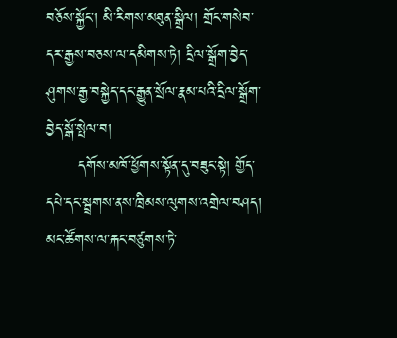བཅོས་སྐྱོང་། མི་རིགས་མཐུན་སྒྲིལ། གྲོང་གསེབ་དར་རྒྱས་བཅས་ལ་དམིགས་ཏེ། དྲིལ་སྒྲོག་བྱེད་ཤུགས་རྒྱ་བསྐྱེད་དང་རྒྱུན་སྲོལ་རྣམ་པའི་དྲིལ་སྒྲོག་བྱེད་སྒོ་སྤེལ་བ།
      དགོས་མཁོ་ཕྱོགས་སྟོན་དུ་བཟུང་སྟེ། གྱོད་དཔེ་དང་སྦྲགས་ནས་ཁྲིམས་ལུགས་འགྲེལ་བཤད། མང་ཚོགས་ལ་རྐང་བཙུགས་ཏེ་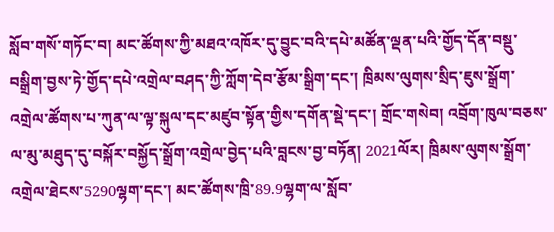སློབ་གསོ་གཏོང་བ། མང་ཚོགས་ཀྱི་མཐའ་འཁོར་དུ་བྱུང་བའི་དཔེ་མཚོན་ལྡན་པའི་གྱོད་དོན་བསྡུ་བསྒྲིག་བྱས་ཏེ་གྱོད་དཔེ་འགྲེལ་བཤད་ཀྱི་ཀློག་དེབ་རྩོམ་སྒྲིག་དང་། ཁྲིམས་ལུགས་སྲིད་ཇུས་སྒྲོག་འགྲེལ་ཚོགས་པ་ཀུན་ལ་ལྟ་སྐུལ་དང་མཛུབ་སྟོན་གྱིས་དགོན་སྡེ་དང་། གྲོང་གསེབ། འབྲོག་ཁུལ་བཅས་ལ་མུ་མཐུད་དུ་བསྐོར་བསྐྱོད་སྒྲོག་འགྲེལ་བྱེད་པའི་བླངས་བྱ་བཏོན། 2021ལོར། ཁྲིམས་ལུགས་སྒྲོག་འགྲེལ་ཐེངས་5290ལྷག་དང་། མང་ཚོགས་ཁྲི་89.9ལྷག་ལ་སློབ་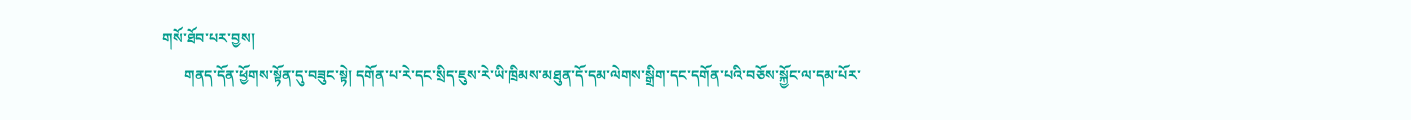གསོ་ཐོབ་པར་བྱས།
      གནད་དོན་ཕྱོགས་སྟོན་དུ་བཟུང་སྟེ། དགོན་པ་རེ་དང་སྲིད་ཇུས་རེ་ཡི་ཁྲིམས་མཐུན་དོ་དམ་ལེགས་སྒྲིག་དང་དགོན་པའི་བཅོས་སྐྱོང་ལ་དམ་པོར་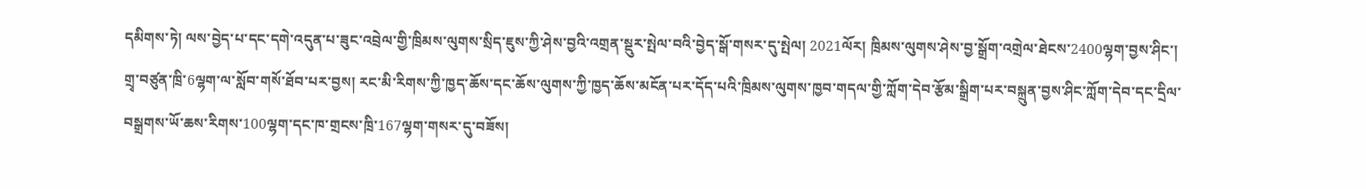དམིགས་ཏེ། ལས་བྱེད་པ་དང་དགེ་འདུན་པ་ཟུང་འབྲེལ་གྱི་ཁྲིམས་ལུགས་སྲིད་ཇུས་ཀྱི་ཤེས་བྱའི་འགྲན་སྡུར་སྤེལ་བའི་བྱེད་སྒོ་གསར་དུ་སྤེལ། 2021ལོར། ཁྲིམས་ལུགས་ཤེས་བྱ་སྒྲོག་འགྲེལ་ཐེངས་2400ལྷག་བྱས་ཤིང་། གྲྭ་བཙུན་ཁྲི་6ལྷག་ལ་སློབ་གསོ་ཐོབ་པར་བྱས། རང་མི་རིགས་ཀྱི་ཁྱད་ཆོས་དང་ཆོས་ལུགས་ཀྱི་ཁྱད་ཆོས་མངོན་པར་དོད་པའི་ཁྲིམས་ལུགས་ཁྱབ་གདལ་གྱི་ཀློག་དེབ་རྩོམ་སྒྲིག་པར་བསྐྲུན་བྱས་ཤིང་ཀློག་དེབ་དང་དྲིལ་བསྒྲགས་ཡོ་ཆས་རིགས་100ལྷག་དང་ཁ་གྲངས་ཁྲི་167ལྷག་གསར་དུ་བཟོས།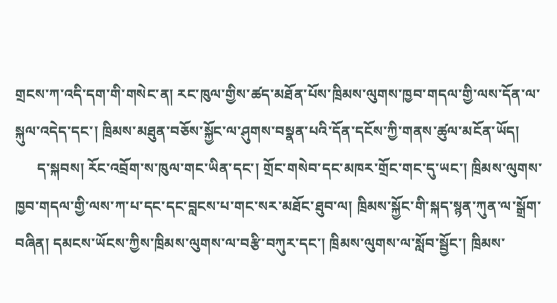གྲངས་ཀ་འདི་དག་གི་གསེང་ན། རང་ཁུལ་གྱིས་ཚད་མཐོན་པོས་ཁྲིམས་ལུགས་ཁྱབ་གདལ་གྱི་ལས་དོན་ལ་སྐུལ་འདེད་དང་། ཁྲིམས་མཐུན་བཅོས་སྐྱོང་ལ་ཤུགས་བསྣན་པའི་དོན་དངོས་ཀྱི་གནས་ཚུལ་མངོན་ཡོད།
      ད་སྐབས། རོང་འབྲོག་ས་ཁུལ་གང་ཡིན་དང་། གྲོང་གསེབ་དང་མཁར་གྲོང་གང་དུ་ཡང་། ཁྲིམས་ལུགས་ཁྱབ་གདལ་གྱི་ལས་ཀ་པ་དང་དང་བླངས་པ་གང་སར་མཐོང་ཐུབ་ལ། ཁྲིམས་སྐྱོང་གི་སྐད་སྙན་ཀུན་ལ་སྒྲོག་བཞིན། དམངས་ཡོངས་ཀྱིས་ཁྲིམས་ལུགས་ལ་བརྩི་བཀུར་དང་། ཁྲིམས་ལུགས་ལ་སློབ་སྦྱོང་། ཁྲིམས་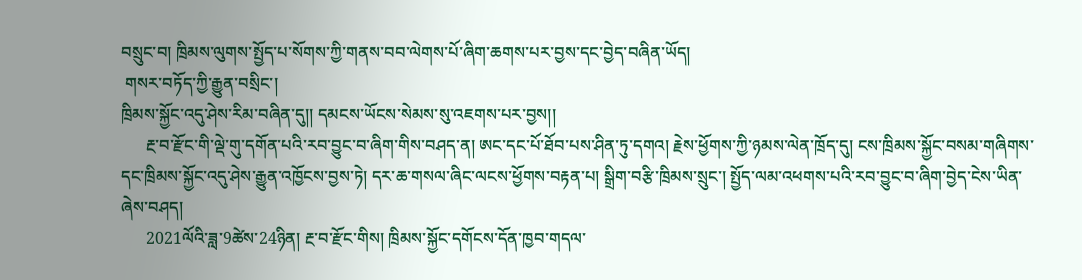བསྲུང་བ། ཁྲིམས་ལུགས་སྤྱོད་པ་སོགས་ཀྱི་གནས་བབ་ལེགས་པོ་ཞིག་ཆགས་པར་བྱས་དང་བྱེད་བཞིན་ཡོད།
 གསར་བཏོད་ཀྱི་རྒྱུན་བསྲིང་།
ཁྲིམས་སྐྱོང་འདུ་ཤེས་རིམ་བཞིན་དུ།། དམངས་ཡོངས་སེམས་སུ་འཇགས་པར་བྱས།།
      རྔ་བ་རྫོང་གི་ལྡེ་གུ་དགོན་པའི་རབ་བྱུང་བ་ཞིག་གིས་བཤད་ན། ཨང་དང་པོ་ཐོབ་པས་ཤིན་ཏུ་དགའ། རྗེས་ཕྱོགས་ཀྱི་ཉམས་ལེན་ཁྲོད་དུ། ངས་ཁྲིམས་སྐྱོང་བསམ་གཞིགས་དང་ཁྲིམས་སྐྱོང་འདུ་ཤེས་རྒྱུན་འཁྱོངས་བྱས་ཏེ། དར་ཆ་གསལ་ཞིང་ལངས་ཕྱོགས་བརྟན་པ། སྒྲིག་བརྩི་ཁྲིམས་སྲུང་། སྤྱོད་ལམ་འཕགས་པའི་རབ་བྱུང་བ་ཞིག་བྱེད་ངེས་ཡིན་ཞེས་བཤད།
      2021ལོའི་ཟླ་9ཚེས་24ཉིན། རྔ་བ་རྫོང་གིས། ཁྲིམས་སྐྱོང་དགོངས་དོན་ཁྱབ་གདལ་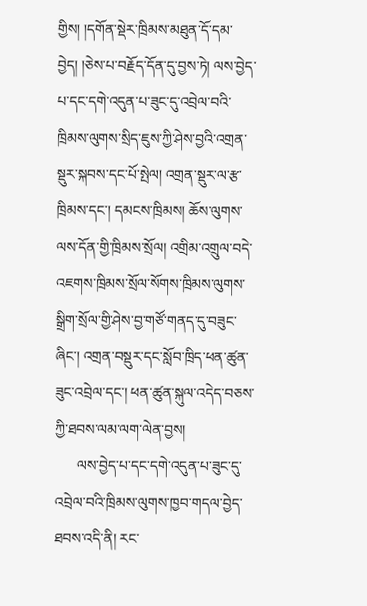གྱིས། །དགོན་སྡེར་ཁྲིམས་མཐུན་དོ་དམ་བྱེད། །ཅེས་པ་བརྗོད་དོན་དུ་བྱས་ཏེ། ལས་བྱེད་པ་དང་དགེ་འདུན་པ་ཟུང་དུ་འབྲེལ་བའི་ཁྲིམས་ལུགས་སྲིད་ཇུས་ཀྱི་ཤེས་བྱའི་འགྲན་སྡུར་སྐབས་དང་པོ་སྤེལ། འགྲན་སྡུར་ལ་རྩ་ཁྲིམས་དང་། དམངས་ཁྲིམས། ཆོས་ལུགས་ལས་དོན་གྱི་ཁྲིམས་སྲོལ། འགྲིམ་འགྲུལ་བདེ་འཇགས་ཁྲིམས་སྲོལ་སོགས་ཁྲིམས་ལུགས་སྒྲིག་སྲོལ་གྱི་ཤེས་བྱ་གཙོ་གནད་དུ་བཟུང་ཞིང་། འགྲན་བསྡུར་དང་སློབ་ཁྲིད་ཕན་ཚུན་ཟུང་འབྲེལ་དང་། ཕན་ཚུན་སྐུལ་འདེད་བཅས་ཀྱི་ཐབས་ལམ་ལག་ལེན་བྱས།
      ལས་བྱེད་པ་དང་དགེ་འདུན་པ་ཟུང་དུ་འབྲེལ་བའི་ཁྲིམས་ལུགས་ཁྱབ་གདལ་བྱེད་ཐབས་འདི་ནི། རང་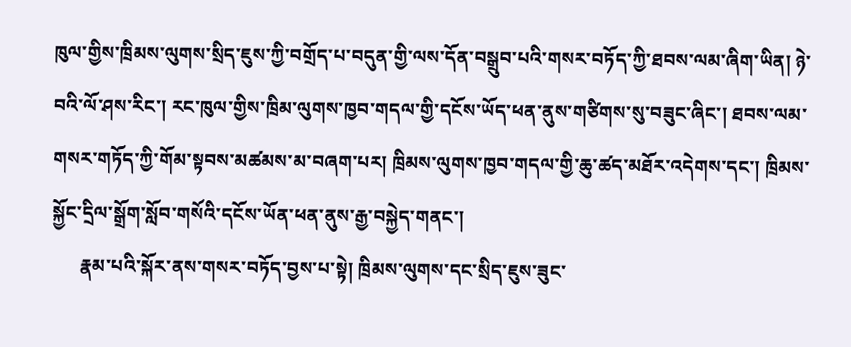ཁུལ་གྱིས་ཁྲིམས་ལུགས་སྲིད་ཇུས་ཀྱི་བགྲོད་པ་བདུན་གྱི་ལས་དོན་བསྒྲུབ་པའི་གསར་བཏོད་ཀྱི་ཐབས་ལམ་ཞིག་ཡིན། ཉེ་བའི་ལོ་ཤས་རིང་། རང་ཁུལ་གྱིས་ཁྲིམ་ལུགས་ཁྱབ་གདལ་གྱི་དངོས་ཡོད་ཕན་ནུས་གཙིགས་སུ་བཟུང་ཞིང་། ཐབས་ལམ་གསར་གཏོད་ཀྱི་གོམ་སྟབས་མཚམས་མ་བཞག་པར། ཁྲིམས་ལུགས་ཁྱབ་གདལ་གྱི་ཆུ་ཚད་མཐོར་འདེགས་དང་། ཁྲིམས་སྐྱོང་དྲིལ་སྒྲོག་སློབ་གསོའི་དངོས་ཡོན་ཕན་ནུས་རྒྱ་བསྐྱེད་གནང་།
      རྣམ་པའི་སྐོར་ནས་གསར་བཏོད་བྱས་པ་སྟེ། ཁྲིམས་ལུགས་དང་སྲིད་ཇུས་ཟུང་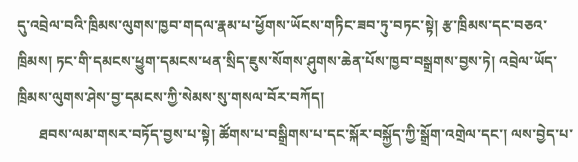དུ་འབྲེལ་བའི་ཁྲིམས་ལུགས་ཁྱབ་གདལ་རྣམ་པ་ཕྱོགས་ཡོངས་གཏིང་ཟབ་ཏུ་བཏང་སྟེ། རྩ་ཁྲིམས་དང་བཅའ་ཁྲིམས། ཏང་གི་དམངས་ཕྱུག་དམངས་ཕན་སྲིད་ཇུས་སོགས་ཤུགས་ཆེན་པོས་ཁྱབ་བསྒྲགས་བྱས་ཏེ། འབྲེལ་ཡོད་ཁྲིམས་ལུགས་ཤེས་བྱ་དམངས་ཀྱི་སེམས་སུ་གསལ་བོར་བཀོད།
      ཐབས་ལམ་གསར་བཏོད་བྱས་པ་སྟེ། ཚོགས་པ་བསྒྲིགས་པ་དང་སྐོར་བསྐྱོད་ཀྱི་སྒྲོག་འགྲེལ་དང་། ལས་བྱེད་པ་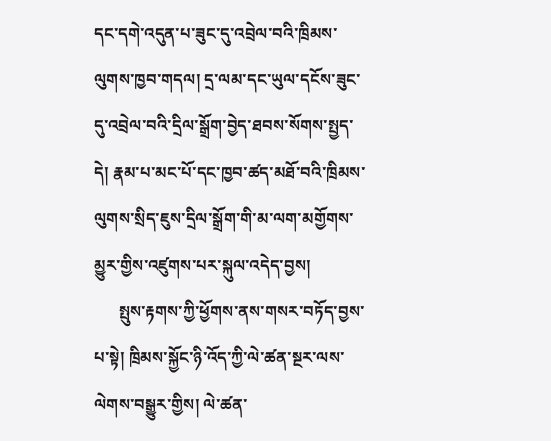དང་དགེ་འདུན་པ་ཟུང་དུ་འབྲེལ་བའི་ཁྲིམས་ལུགས་ཁྱབ་གདལ། དྲ་ལམ་དང་ཡུལ་དངོས་ཟུང་དུ་འབྲེལ་བའི་དྲིལ་སྒྲོག་བྱེད་ཐབས་སོགས་སྤྱད་དེ། རྣམ་པ་མང་པོ་དང་ཁྱབ་ཚད་མཐོ་བའི་ཁྲིམས་ལུགས་སྲིད་ཇུས་དྲིལ་སྒྲོག་གི་མ་ལག་མགྱོགས་མྱུར་གྱིས་འཛུགས་པར་སྐུལ་འདེད་བྱས།
      སྤུས་རྟགས་ཀྱི་ཕྱོགས་ནས་གསར་བཏོད་བྱས་པ་སྟེ། ཁྲིམས་སྐྱོང་ཉི་འོད་ཀྱི་ལེ་ཚན་སྔར་ལས་ལེགས་བསྒྱུར་གྱིས། ལེ་ཚན་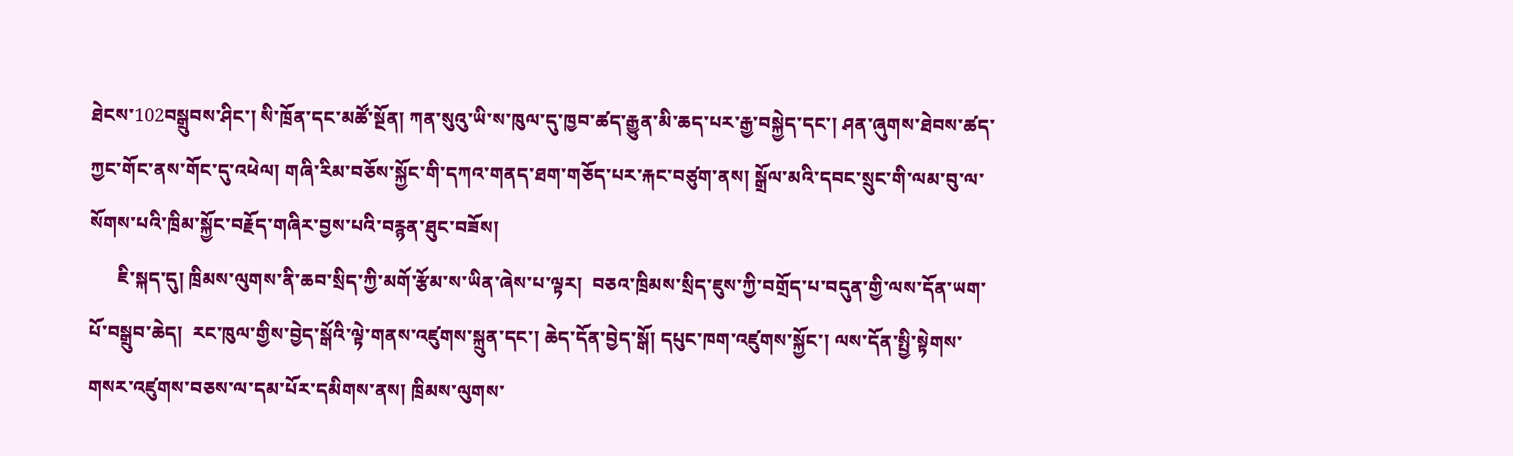ཐེངས་102བསྒྲུབས་ཤིང་། སི་ཁྲོན་དང་མཚོ་སྔོན། ཀན་སུའུ་ཡི་ས་ཁུལ་དུ་ཁྱབ་ཚད་རྒྱུན་མི་ཆད་པར་རྒྱ་བསྐྱེད་དང་། ཤན་ཞུགས་ཐེབས་ཚད་ཀྱང་གོང་ནས་གོང་དུ་འཕེལ། གཞི་རིམ་བཅོས་སྐྱོང་གི་དཀའ་གནད་ཐག་གཅོད་པར་རྐང་བཙུག་ནས། སྒྲོལ་མའི་དབང་སྲུང་གི་ལམ་བུ་ལ་སོགས་པའི་ཁྲིམ་སྐྱོང་བརྗོད་གཞིར་བྱས་པའི་བརྙན་ཐུང་བཟོས།
      ཇི་སྐད་དུ། ཁྲིམས་ལུགས་ནི་ཆབ་སྲིད་ཀྱི་མགོ་རྩོམ་ས་ཡིན་ཞེས་པ་ལྟར།  བཅའ་ཁྲིམས་སྲིད་ཇུས་ཀྱི་བགྲོད་པ་བདུན་གྱི་ལས་དོན་ཡག་པོ་བསྒྲུབ་ཆེད།  རང་ཁུལ་གྱིས་བྱེད་སྒོའི་ལྟེ་གནས་འཛུགས་སྐྲུན་དང་། ཆེད་དོན་བྱེད་སྒོ། དཔུང་ཁག་འཛུགས་སྐྱོང་། ལས་དོན་སྤྱི་སྟེགས་གསར་འཛུགས་བཅས་ལ་དམ་པོར་དམིགས་ནས། ཁྲིམས་ལུགས་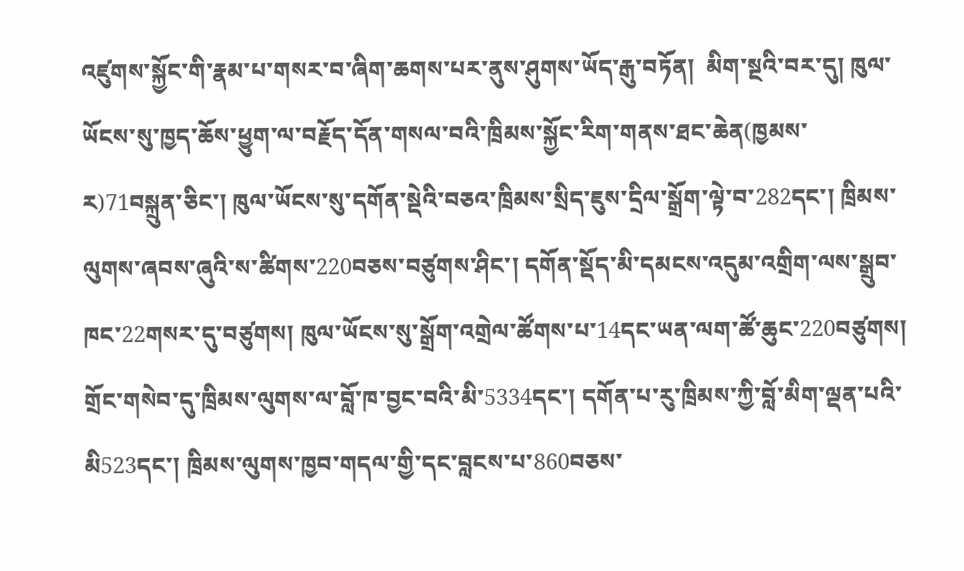འཛུགས་སྐྱོང་གི་རྣམ་པ་གསར་བ་ཞིག་ཆགས་པར་ནུས་ཤུགས་ཡོད་རྒུ་བཏོན།  མིག་སྔའི་བར་དུ། ཁུལ་ཡོངས་སུ་ཁྱད་ཆོས་ཕྱུག་ལ་བརྗོད་དོན་གསལ་བའི་ཁྲིམས་སྐྱོང་རིག་གནས་ཐང་ཆེན(ཁྱམས་ར)71བསྐྲུན་ཅིང་། ཁུལ་ཡོངས་སུ་དགོན་སྡེའི་བཅའ་ཁྲིམས་སྲིད་ཇུས་དྲིལ་སྒྲོག་ལྟེ་བ་282དང་། ཁྲིམས་ལུགས་ཞབས་ཞུའི་ས་ཚིགས་220བཅས་བཙུགས་ཤིང་། དགོན་སྡོད་མི་དམངས་འདུམ་འགྲིག་ལས་སྒྲུབ་ཁང་22གསར་དུ་བཙུགས། ཁུལ་ཡོངས་སུ་སྒྲོག་འགྲེལ་ཚོགས་པ་14དང་ཡན་ལག་ཚོ་ཆུང་220བཙུགས། གྲོང་གསེབ་དུ་ཁྲིམས་ལུགས་ལ་བློ་ཁ་བྱང་བའི་མི་5334དང་། དགོན་པ་རུ་ཁྲིམས་ཀྱི་བློ་མིག་ལྡན་པའི་མི523དང་། ཁྲིམས་ལུགས་ཁྱབ་གདལ་གྱི་དང་བླངས་པ་860བཅས་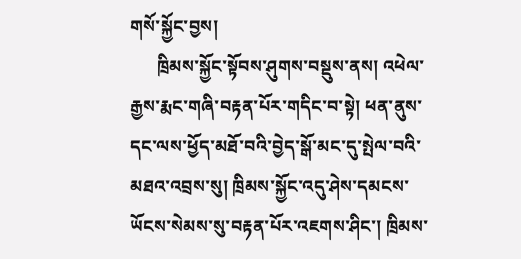གསོ་སྐྱོང་བྱས།
      ཁྲིམས་སྐྱོང་སྟོབས་ཤུགས་བསྡུས་ནས། འཕེལ་རྒྱས་རྨང་གཞི་བརྟན་པོར་གདིང་བ་སྟེ། ཕན་ནུས་དང་ལས་ཕྱོད་མཐོ་བའི་བྱེད་སྒོ་མང་དུ་སྤེལ་བའི་མཐའ་འབྲས་སུ། ཁྲིམས་སྐྱོང་འདུ་ཤེས་དམངས་ཡོངས་སེམས་སུ་བརྟན་པོར་འཇགས་ཤིང་། ཁྲིམས་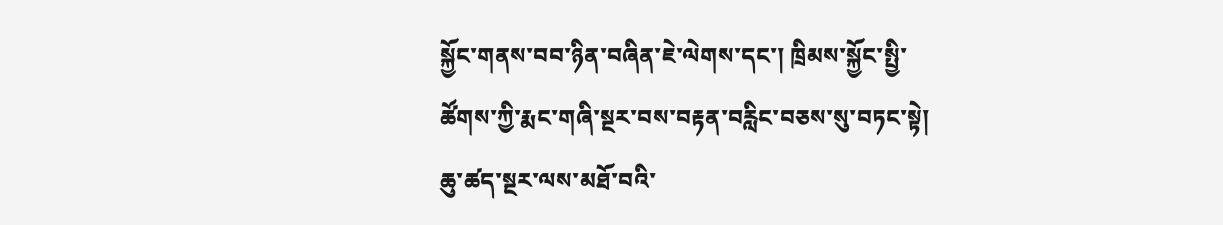སྐྱོང་གནས་བབ་ཉིན་བཞིན་ཇེ་ལེགས་དང་། ཁྲིམས་སྐྱོང་སྤྱི་ཚོགས་ཀྱི་རྨང་གཞི་སྔར་བས་བརྟན་བརླིང་བཅས་སུ་བཏང་སྟེ། ཆུ་ཚད་སྔར་ལས་མཐོ་བའི་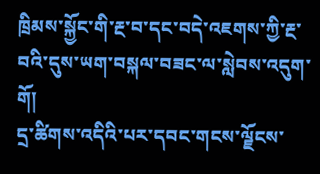ཁྲིམས་སྐྱོང་གི་རྔ་བ་དང་བདེ་འཇགས་ཀྱི་རྔ་བའི་དུས་ཡག་བསྐལ་བཟང་ལ་སླེབས་འདུག་གོ།
དྲ་ཚིགས་འདིའི་པར་དབང་གངས་ལྗོངས་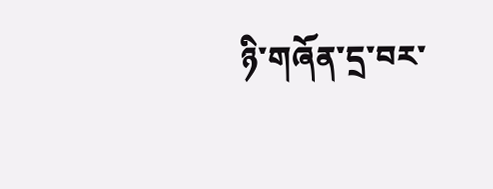ཉི་གཞོན་དྲ་བར་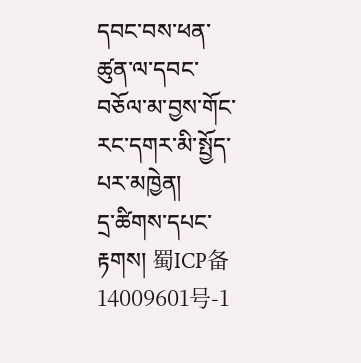དབང་བས་ཕན་ཚུན་ལ་དབང་བཅོལ་མ་བྱས་གོང་རང་དགར་མི་སྤྱོད་པར་མཁྱེན།
དྲ་ཚིགས་དཔང་རྟགས། 蜀ICP备14009601号-1